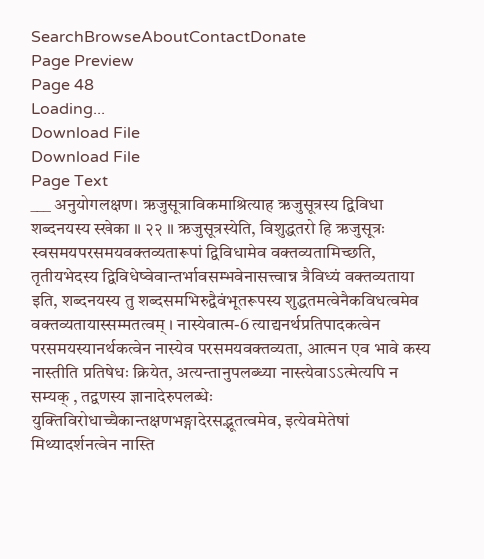SearchBrowseAboutContactDonate
Page Preview
Page 48
Loading...
Download File
Download File
Page Text
___ अनुयोगलक्षण। ऋजुसूत्राविकमाश्रित्याह ऋजुसूत्रस्य द्विविधा शब्दनयस्य स्खेका ॥ २२ ॥ ऋजुसूत्रस्येति, विशुद्धतरो हि ऋजुसूत्रः स्वसमयपरसमयवक्तव्यतारूपां द्विविधामेव वक्तव्यतामिच्छति, तृतीयभेदस्य द्विविधेष्वेवान्तर्भावसम्भवेनासत्त्वान्न त्रैविध्यं वक्तव्यताया इति, शब्दनयस्य तु शब्दसमभिरुद्वैवंभूतरूपस्य शुद्धतमत्वेनैकविधत्वमेव वक्तव्यतायास्सम्मतत्वम् । नास्येवात्म-6 त्याद्यनर्थप्रतिपादकत्वेन परसमयस्यानर्थकत्वेन नास्येव परसमयवक्तव्यता, आत्मन एव भावे कस्य नास्तीति प्रतिषेधः क्रियेत, अत्यन्तानुपलब्ध्या नास्त्येवाऽऽत्मेत्यपि न सम्यक् , तद्वणस्य ज्ञानादेरुपलब्धेः युक्तिविरोधाच्चैकान्तक्षणभङ्गादेरसद्भूतत्वमेव, इत्येवमेतेषां मिथ्यादर्शनत्वेन नास्ति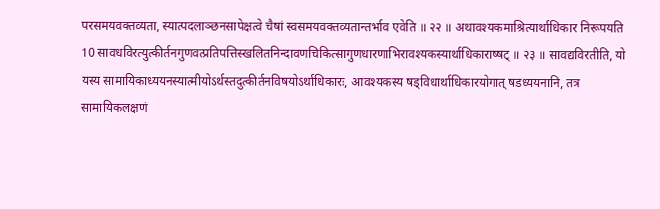परसमयवक्तव्यता, स्यात्पदलाञ्छनसापेक्षत्वे चैषां स्वसमयवक्तव्यतान्तर्भाव एवेति ॥ २२ ॥ अथावश्यकमाश्रित्यार्थाधिकार निरूपयति 10 सावधविरत्युत्कीर्तनगुणवत्प्रतिपत्तिस्खलितनिन्दावणचिकित्सागुणधारणाभिरावश्यकस्यार्थाधिकाराष्षट् ॥ २३ ॥ सावद्यविरतीति, यो यस्य सामायिकाध्ययनस्यात्मीयोऽर्थस्तदुत्कीर्तनविषयोऽर्थाधिकारः, आवश्यकस्य षड्विधार्थाधिकारयोगात् षडध्ययनानि, तत्र सामायिकलक्षणं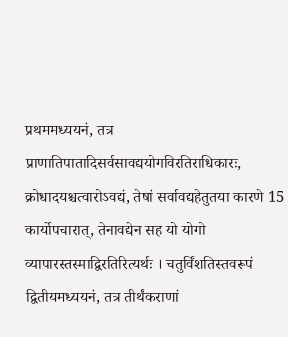प्रथममध्ययनं, तत्र प्राणातिपातादिसर्वसावद्ययोगविरतिराधिकारः, क्रोधादयश्चत्वारोऽवद्यं, तेषां सर्वावद्यहेतुतया कारणे 15 कार्योपचारात्, तेनावद्येन सह यो योगो व्यापारस्तस्माद्विरतिरित्यर्थः । चतुर्विंशतिस्तवरूपं द्वितीयमध्ययनं, तत्र तीर्थंकराणां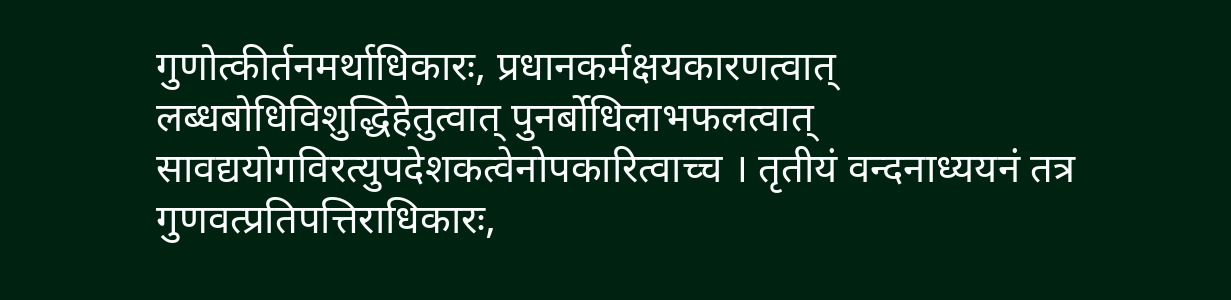गुणोत्कीर्तनमर्थाधिकारः, प्रधानकर्मक्षयकारणत्वात् लब्धबोधिविशुद्धिहेतुत्वात् पुनर्बोधिलाभफलत्वात् सावद्ययोगविरत्युपदेशकत्वेनोपकारित्वाच्च । तृतीयं वन्दनाध्ययनं तत्र गुणवत्प्रतिपत्तिराधिकारः,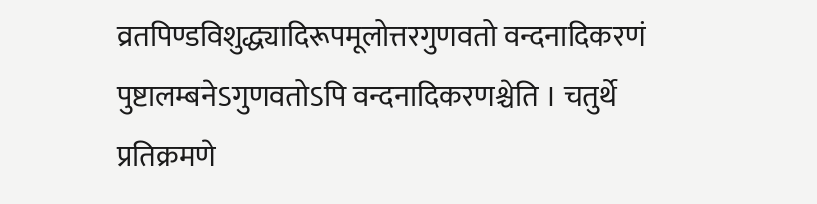व्रतपिण्डविशुद्ध्यादिरूपमूलोत्तरगुणवतो वन्दनादिकरणं पुष्टालम्बनेऽगुणवतोऽपि वन्दनादिकरणश्चेति । चतुर्थे प्रतिक्रमणे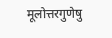मूलोत्तरगुणेषु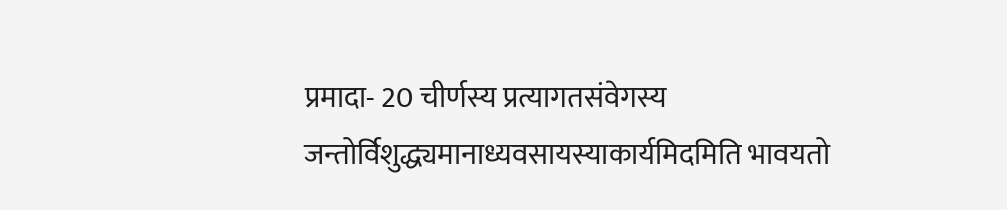प्रमादा- 20 चीर्णस्य प्रत्यागतसंवेगस्य जन्तोर्विशुद्ध्यमानाध्यवसायस्याकार्यमिदमिति भावयतो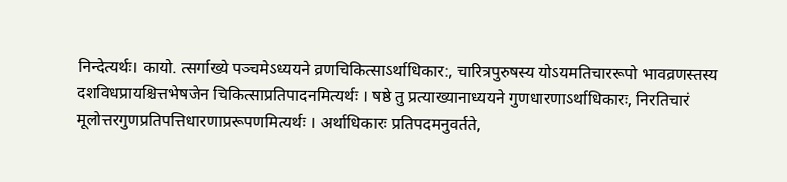निन्देत्यर्थः। कायो. त्सर्गाख्ये पञ्चमेऽध्ययने व्रणचिकित्साऽर्थाधिकार:, चारित्रपुरुषस्य योऽयमतिचाररूपो भावव्रणस्तस्य दशविधप्रायश्चित्तभेषजेन चिकित्साप्रतिपादनमित्यर्थः । षष्ठे तु प्रत्याख्यानाध्ययने गुणधारणाऽर्थाधिकारः, निरतिचारं मूलोत्तरगुणप्रतिपत्तिधारणाप्ररूपणमित्यर्थः । अर्थाधिकारः प्रतिपदमनुवर्तते,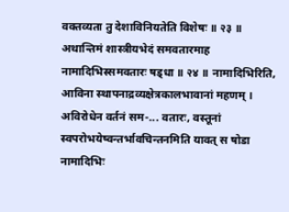वक्तव्यता तु देशाविनियतेति विशेषः ॥ २३ ॥ अथान्तिमं शास्त्रीयभेदं समवतारमाह नामादिभिस्समवतारः षड्धा ॥ २४ ॥ नामादिभिरिति, आविना स्थापनाद्रव्यक्षेत्रकालभावानां महणम् । अविरोधेन वर्तनं सम-... वतारः, वस्तूनां स्वपरोभयेष्वन्तर्भावचिन्तनमिति यावत् स षोडा नामादिभिः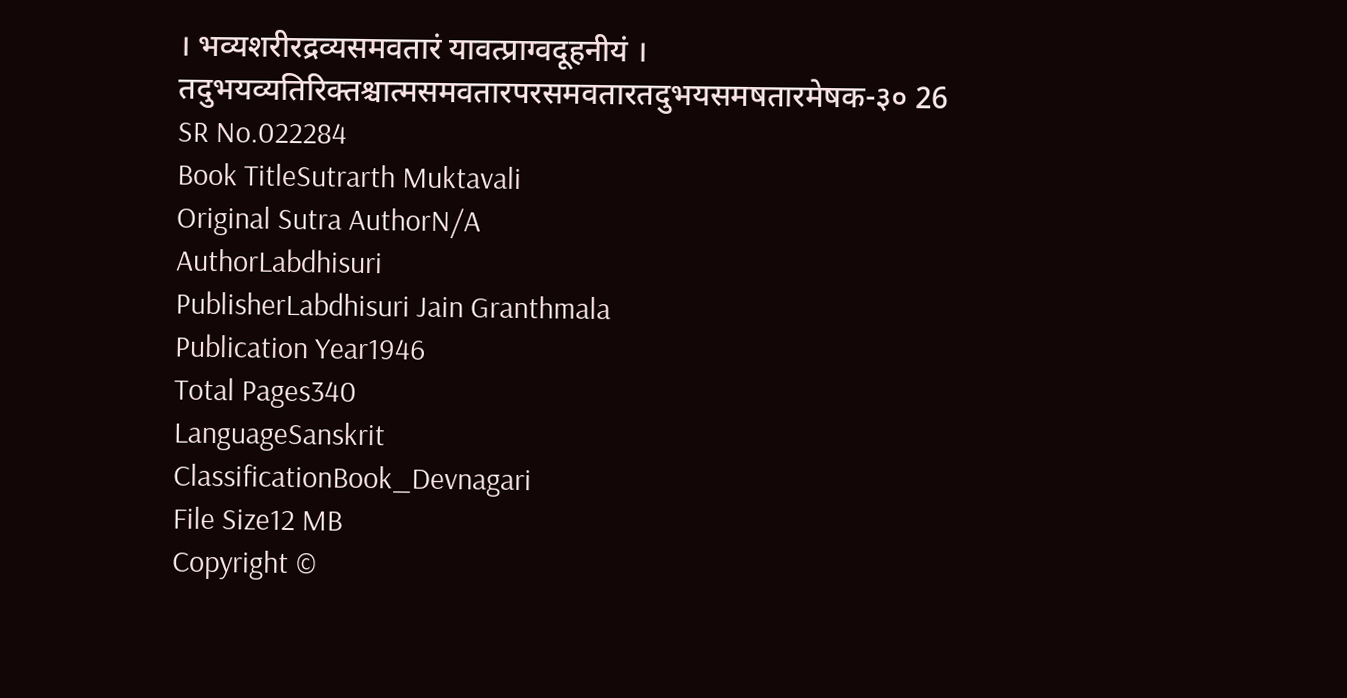। भव्यशरीरद्रव्यसमवतारं यावत्प्राग्वदूहनीयं । तदुभयव्यतिरिक्तश्चात्मसमवतारपरसमवतारतदुभयसमषतारमेषक-३० 26
SR No.022284
Book TitleSutrarth Muktavali
Original Sutra AuthorN/A
AuthorLabdhisuri
PublisherLabdhisuri Jain Granthmala
Publication Year1946
Total Pages340
LanguageSanskrit
ClassificationBook_Devnagari
File Size12 MB
Copyright ©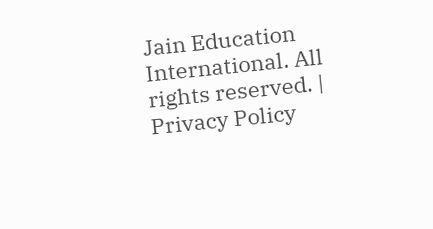Jain Education International. All rights reserved. | Privacy Policy